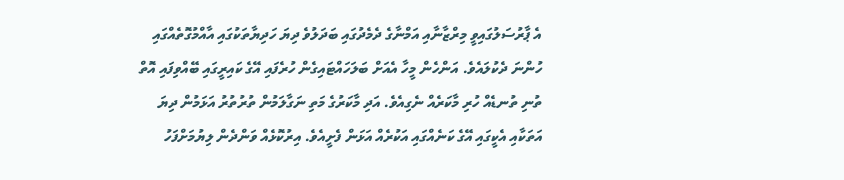އެ ޕާރުސަލުގައިވީ މިރްޒާނާއި އަމްނާގެ ދެމެދުގައި ބަދަލުވެ ދިޔަ ހަދިޔާތަކުގައި އާއްމުގޮތެއްގައި ހުންނަ ދެކުލައެވެ. އަންހެން މީހާ އެއަށް ބަލަހައްޓައިގެން ހުރެފައި އޭގެ ކައިރީގައި ބޭއްވިފައި އޮތް ތުނި ތުނޑެއް ހުރި މާކަރެއް ނެގިއެވެ. އަދި މާކަރުގެ މަތި ނަގާލަމުން ތުރުތުރު އަޅަމުން ދިޔަ އަތަކާއި އެކީގައި އޭގެ ކަނެއްގައި އަކުރެއް އަޅަން ފެށީއެވެ. އިރުކޮޅެއް ވަންދެން ލިޔުމަށްފަހު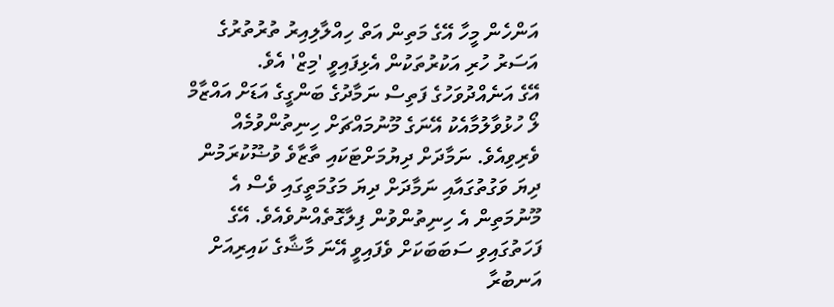އަންހެން މީހާ އޭގެ މަތިން އަތް ހިއްލާލިއިރު ތުރުތުރުގެ އަސަރު ހުރި އަކުރުތަކުން އެޅިފައިވީ 'މިޒް' އެވެ.
އޭގެ އަނެއްދުވަހުގެ ފަތިސް ނަމާދުގެ ބަންގީގެ އަޑަށް އައްޒާމް ލޯ ހުޅުވާލުމާއެކު އޭނަގެ މޫނުމައްޗަށް ހިނިތުންވުމެއް ވެރިވިއެވެ. ނަމާދަށް ދިޔުމަށްޓަކައި ތާޒާވެ ވުޟޫކުރަމުން ދިޔަ ވަގުތުގައާއި ނަމާދަށް ދިޔަ މަގުމަތީގައި ވެސް އެ މޫނުމަތިން އެ ހިނިތުންވުން ފިލާގޮތެއްނުވެއެވެ. އޭގެ ފަހަތުގައިވި ސަބަބަކަށް ވެފައިވީ އޭނަ މާޝާގެ ކައިރިއަށް އަނބުރާ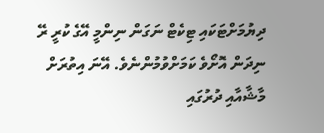ދިޔުމަށްޓަކައި ޓިކެޓް ނަގަން ނިންމީ އޭގެ ކުރީ ރޭ ނިދަން އޮށޯވެ ކަމަށްވުމުންނެވެ. އޭނަ އިތުރަށް މާޝާއާއި ދުރުގައި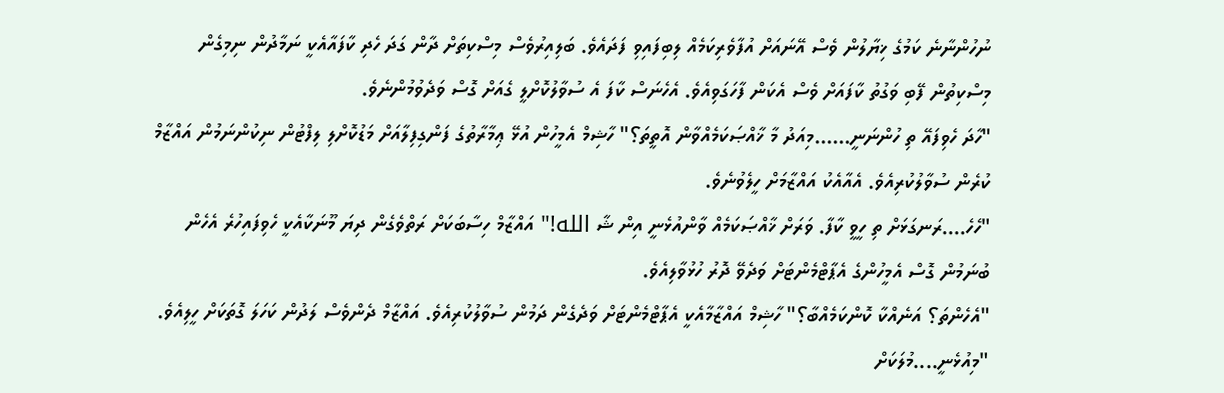ނުހުންނާނެ ކަމުގެ ޚިޔާލުން ވެސް އޭނައަށް އުފާވެރިކަމެއް ލިބިފައިވި ފަދައެވެ. ބަލިއިރުވެސް މިސްކިތަށް ދާން ގަދަ ހެދި ކާފައާއެކީ ނަމާދުން ނިމިގެން މިސްކިތުން ފޭބި ވަގުތު ކާފައަށް ވެސް އެކަން ފާހަގަވިއެވެ. އެހެނަސް ކާފަ އެ ސުވާލުކޮށްލީ ގެއަށް ގޮސް ވަދެވުމުންނެވެ.
"ހާދަ ހެވިފައޭ ތި ހުންނަނީ......މިއަދު މާ ޚާއްޞަކަމެއްވާން އޮތީތަ؟" ހާޝިމް އެމީހުން އުޅޭ ޢިމާރާތުގެ ފަންގިފިލާއަށް މަޑުކޮށްލި ލިފްޓުން ނިކުންނަމުން އައްޒާމް ކުރެން ސުވާލުކުރިއެވެ. އެއާއެކު އައްޒާމަށް ހީލެވުނެވެ.
"ހެހެ....ރަނގަޅަށް ތި ހީވީ ކާފާ. ވަރަށް ޚާއްޞަކަމެއް ވާންއުޅެނީ އިން ޝާ الله!" އައްޒާމް ހިސާބަކަށް ރަތްވެގެން ދިޔަ މޫނަކާއެކީ ހެވިފައިހުރެ އެހެން ބުނަމުން ގޮސް އެމީހުންގެ އެޕާޓްމެންޓަށް ވަދެވޭ ދޮރު ހުޅުވާލިއެވެ.
"އެހެންތަ؟ އަނެއްކާ ކޮންކަމެއްބާ؟" ހާޝިމް އައްޒާމާއެކީ އެޕާޓްމެންޓަށް ވަދެގެން ދަމުން ސުވާލުކުރިއެވެ. އައްޒާމް ދެންވެސް ލަދުން ކަހަލަ ގޮތަކަށް ހީލިއެވެ.
"މިއުޅެނީ....މުލަކަށް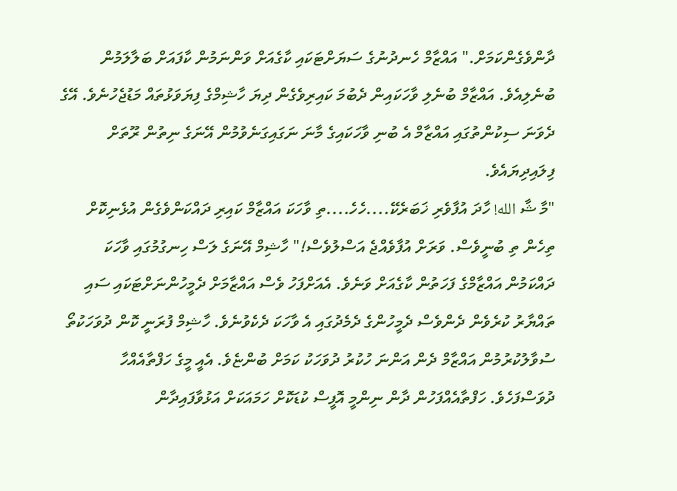ދާންވެގެންކަމަށް." އައްޒާމް ހެނދުނުގެ ސަޔަށްޓަކައި ކާގެއަށް ވަންނަމުން ކާފައަށް ބަލާލަމުން ބުނެލިއެވެ. އައްޒާމް ބުނެލި ވާހަކައިން ދެބުމަ ކައިރިވެގެން ދިޔަ ހާޝިމްގެ ފިޔަވަޅުތައް މަޑުޖެހުނެވެ. އޭގެ ދެވަނަ ސިކުންތުގައި އައްޒާމް އެ ބުނި ވާހަކައިގެ މާނަ ނަގައިގަނެވުމުން އޭނަގެ ނިތުން ރޫތަށް ފިލައިދިޔައެވެ.
"މާ ޝާ الله! ހާދަ އުފާވެރި ޚަބަރެކޭ....ހެހެ....ތި ވާހަކަ އައްޒާމް ކައިރި ދައްކަންވެގެން އުޅެނިކޮށް ތިހެން ތި ބުނީވެސް. ވަރަށް އުފާވެއްޖެ އަސްލުވެސް!" ހާޝިމް އޭނަގެ ލަސް ހިނގުމުގައި ވާހަކަ ދައްކަމުން އައްޒާމްގެ ފަހަތުން ކާގެއަށް ވަނެވެ. އެއަށްފަހު ވެސް އައްޒާމަށް ދެމީހުންނަށްޓަކައި ސައި ތައްޔާރު ކުރެވެން ދެންވެސް ދެމީހުންގެ ދެމެދުގައި އެ ވާހަކަ ދެކެވުނެވެ. ހާޝިމް ފުރަނީ ކޮން ދުވަހަކުތޯ ސުވާލުކުރުމުން އައްޒާމް ދެން އަންނަ ހުކުރު ދުވަހަކު ކަމަށް ބުންޏެވެ. އެއީ މީގެ ހަފްތާއެއްހާ ދުވަސްފަހެވެ. ހަފްތާއެއްފަހުން ދާން ނިންމީ އޮފީސް ކުޑަކޮށް ހަމައަކަށް އަޅުވާފައިދާން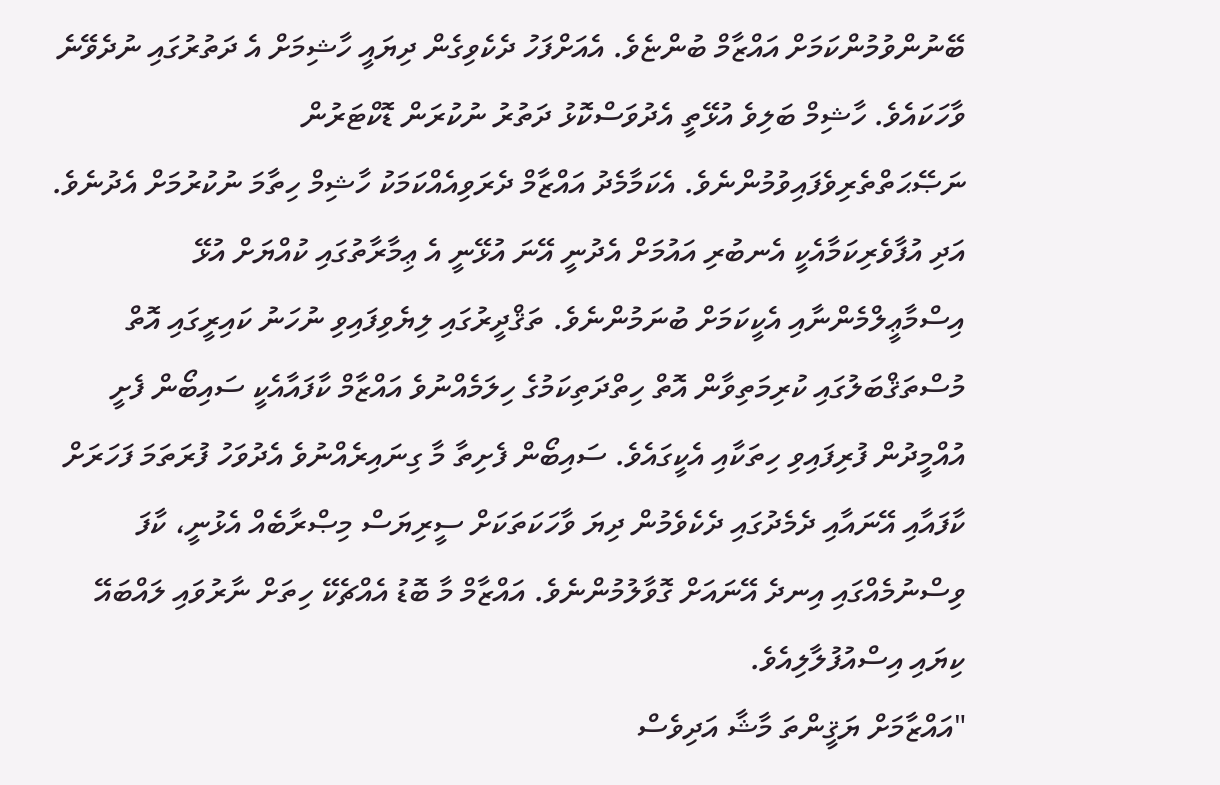ބޭނުންވުމުންކަމަށް އައްޒާމް ބުންޏެވެ. އެއަށްފަހު ދެކެވިގެން ދިޔައީ ހާޝިމަށް އެ ދަތުރުގައި ނުދެވޭނެ ވާހަކައެވެ. ހާޝިމް ބަލިވެ އުޅޭތީ އެދުވަސްކޮޅު ދަތުރު ނުކުރަން ޑޮކްޓަރުން ނަޞޭޙަތްތެރިވެފައިވުމުންނެވެ. އެކަމާމެދު އައްޒާމް ދެރަވިއެއްކަމަކު ހާޝިމް ހިތާމަ ނުކުރުމަށް އެދުނެވެ. އަދި އުފާވެރިކަމާއެކީ އެނބުރި އައުމަށް އެދުނީ އޭނަ އުޅޭނީ އެ ޢިމާރާތުގައި ކުއްޔަށް އުޅޭ އިސްމާޢީލްމެންނާއި އެކީކަމަށް ބުނަމުންނެވެ. ތަޤްދީރުގައި ލިޔެވިފައިވި ނުހަނު ކައިރީގައި އޮތް މުސްތަޤްބަލުގައި ކުރިމަތިވާން އޮތް ހިތްދަތިކަމުގެ ހިލަމެއްނުވެ އައްޒާމް ކާފައާއެކީ ސައިބޯން ފެށީ އުއްމީދުން ފުރިފައިވި ހިތަކާއި އެކީގައެވެ. ސައިބޯން ފެށިތާ މާ ގިނައިރެއްނުވެ އެދުވަހު ފުރަތަމަ ފަހަރަށް ކާފައާއި އޭނައާއި ދެމެދުގައި ދެކެވެމުން ދިޔަ ވާހަކަތަކަށް ސީރިޔަސް މިޞްރާބެއް އެޅުނީ، ކާފަ ވިސްނުމެއްގައި އިނދެ އޭނައަށް ގޮވާލުމުންނެވެ. އައްޒާމް މާ ބޮޑު އެއްޗެކޭ ހިތަށް ނާރުވައި ލައްބައޭ ކިޔައި އިސްއުފުލާލިއެވެ.
"އައްޒާމަށް ޔަޤީންތަ މާޝާ އަދިވެސް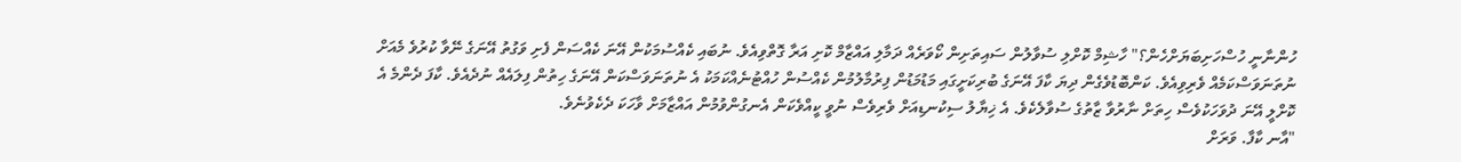ހުންނާނީ ހުސްހަށިބަޔަށްހެން؟" ހާޝިމް ކޮށްލި ސުވާލުން ސައިތަށިން ކޯވަރެއް ދަމާލި އައްޒާމް ކޮށި އަރާ ގޮތްވިއެވެ. ނުބައި ކެއްސުމަކުން އޭނަ ކެއްސަން ފެށި ވަގުތު އޭނަގެ ނޭވާ ކުރުވެ މެއަށް ނުތަނަވަސްކަމެއް ވެރިވިއެވެ. ކަންބޮޑުވެގެން ދިޔަ ކާފަ އޭނަގެ ބުރިކަށީގައި މަޑުމަޑުން ފިރުމާލުމުން ކެއްސުން ހުއްޓުނެއްކަމަކު އެ ނުތަނަވަސްކަން އޭނަގެ ހިތުން ފިލައެއް ނުދެއެވެ. ކާފަ ދެންމެ އެ ކޮށްލީ އޭނަ ދުވަހަކުވެސް ހިތަށް ނާރުވާ ޒާތުގެ ސުވާލެކެވެ. އެ ޚިޔާލު ސިކުނޑިއަށް ވެރިވެސް ނުވީ ކީއްވެކަން އެނގުންވުމުން އައްޒާމަށް ވާހަކަ ދެކެވުނެވެ.
"އާނ ކާފާ. ވަރަށް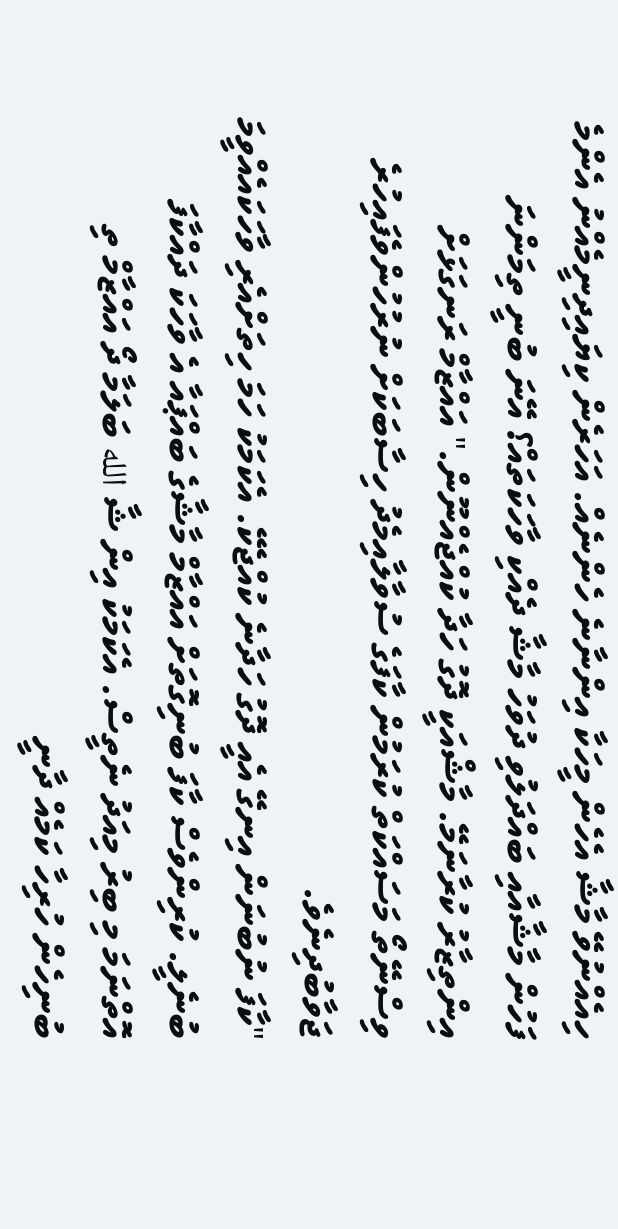ހިއެއްނުވޭ މާޝާ އެހެން މީހަކާ އިންނާނެ ހެންނެއް. އަހަރެން ކިޔައިދިނީމެއްނު އެންމެ ފަހުން މާޝާއާއި ބައްދަލުވި ދުވަހު މާޝާ ދެއްކި ވާހަކަތައް؟ އޭނަ ބުނީ ތިމަންނަ އިންތިޒާރު ކުރާނަމޭ. މާޝްއަކީ ދޮގު ހަދާ ކުއްޖެއްނޫން." އައްޒާމް ރަނގަޅަށް ވިސްނޭތޯ މަސައްކަތް ކުރަމުން ކާފަގެ ސުވާލާއިމެދު ހިސާބަކަށް ނުރުހުންވެފައިހުރެ ޖަވާބުދިނެވެ.
"ކާފަ ނުބުނަން އިނގޭ އެއީ ދޮގު ހަދާނެ ކުއްޖެކޭ. އެކަމަކު ހަމަ ހިތަށްއެރި ވާހަކައެއްވީމަ ބުނެލީ. ކުރިންވެސް ކާފަ ބުނިގޮތަށް އައްޒާމް މާޝާގެ ބައްޕައާ އެ ވާހަކަ ދައްކާފަ އޮތްނަމަ މި ބިރު މިއަދު ނެތީސް. އެކަމަކު އިން ޝާ الله ބަލަމާ ދޯ އައްޒާމް ތި ބުނިހެން ހުރިހާ ކަމެއް ދާނީ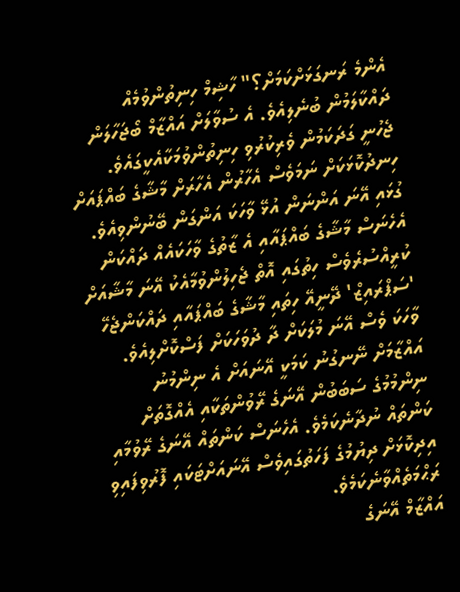އެންމެ ރަނގަޅަށްކަމަށް؟" ހާޝިމް ހިނިތުންވުމެއް ދައްކާލަމުން ބުނެލިއެވެ. އެ ސުވާލަށް އައްޒާމް ބޯޖަހާލަން ޖެހުނީ ގަދަކަމުން ވެރިކުރުވި ހިނިތުންވުމަކާއެކީގައެވެ. ހިނދުކޮޅަކަށް ނަމަވެސް އެހާރުން އެހާރަށް މާޝާގެ ބައްޕައަށް ގުޅައި އޭނަ އަންނަން އުޅޭ ވާހަކަ އަންގަން ބޭނުންވިއެވެ. އެހެނަސް މާޝާގެ ބައްޕައާއި އެ ޒާތުގެ ވާހަކައެއް ދައްކަން ކުރީއްސުރެވެސް ހިތުގައި އޮތް ޖެހިލުންވުމާއެކު އޭނަ މާޝާއަށް 'ސަޕްރައިޒް' ދޭނީއޭ ހިތައި މާޝާގެ ބައްޕައާއި ދައްކަންޖެހޭ ވާހަކަ ވެސް އޭނަ މުލަކަށް ދާ ދުވަހަކަށް ފަސްކޮށްލިއެވެ. އައްޒާމަށް ނޭނގުނު ކަމަކީ އޭނައަށް އެ ނިންމުނު ނިންމުމުގެ ސަބަބުން އޭނަގެ ރޭވުންތަކާއި އެއްގޮތަށް ކަންތައް ނުދާނެކަމެވެ. އެހެނަސް ކަންތައް އޭނަގެ ރޭވުމާއި އިދިކޮޅަށް ދިޔުމުގެ ފަހަތުގައިވެސް އޭނައަށްޓަކައި ފޮރުވިފައިވި ރަޙްމަތެއްވާނެކަމެވެ.
އައްޒާމް އޭނަގެ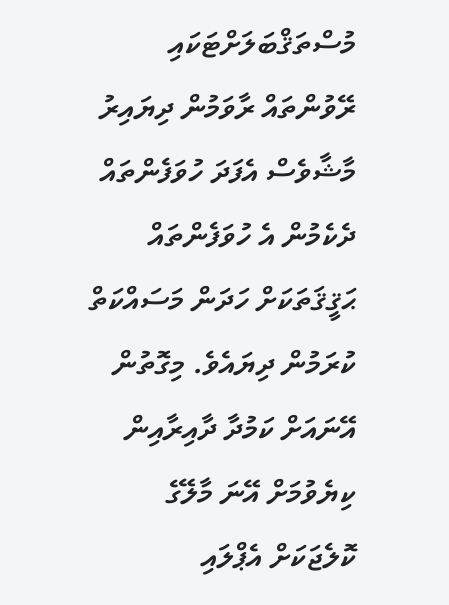މުސްތަޤްބަލަށްޓަކައި ރޭވުންތައް ރާވަމުން ދިޔައިރު މާޝާވެސް އެފަދަ ހުވަފެންތައް ދެކެމުން އެ ހުވަފެންތައް ޙަޤީޤަތަކަށް ހަދަން މަސައްކަތް ކުރަމުން ދިޔައެވެ. މިގޮތުން އޭނައަށް ކަމުދާ ދާއިރާއިން ކިޔެވުމަށް އޭނަ މާލޭގެ ކޮލެޖަކަށް އެޕްލައި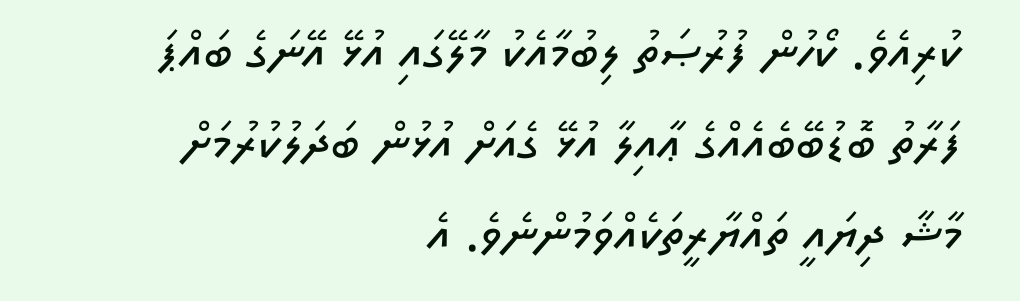ކުރިއެވެ. ކޯހުން ފުރުޞަތު ލިބުމާއެކު މާލޭގައި އުޅޭ އޭނަގެ ބައްޕަ ފަރާތު ބޮޑުބޭބެއެއްގެ ޢާއިލާ އުޅޭ ގެއަށް އުޅުން ބަދަލުކުރުމަށް މާޝާ ދިޔައީ ތައްޔާރީތަކެއްވަމުންނެވެ. އެ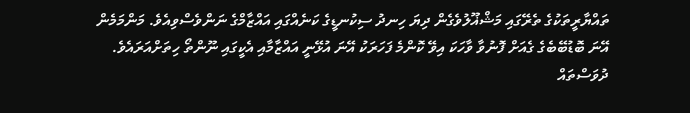ތައްޔާރީތަކުގެ ތެރޭގައި މަޝްޣޫލުވެގެން ދިޔަ ހިނދު ސިކުނޑީގެ ކަނެއްގައި އައްޒާމްގެ ނަންވެސްވިއެވެ. މަންމަމެން އޭނަ ބޮޑުބޭބެގެ ގެއަށް ފޮނުވާ ވާހަކަ އިވޭ ކޮންމެ ފަހަރަކު އޭނަ އުޅޭނީ އައްޒާމާއި އެކީގައި ނޫންތޯ ހިތަށްއަރައެވެ. ދުވަސްތައް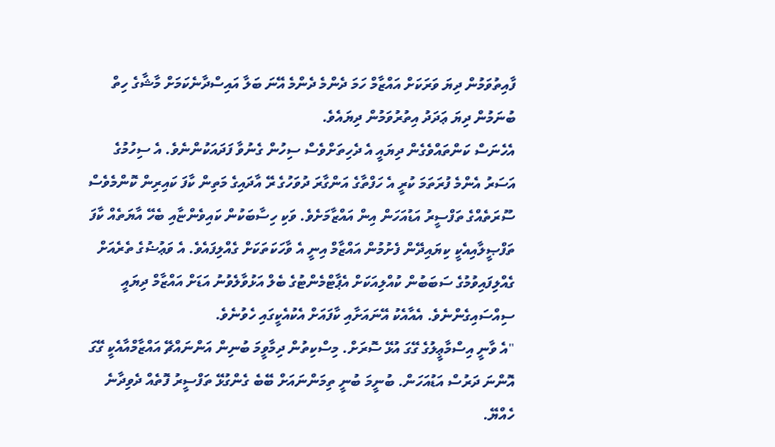ފާއިތުވަމުން ދިޔަ ވަރަކަށް އައްޒާމް ހަމަ ދެންމެ ދެންމެ އޭނަ ބަލާ އައިސްދާނެކަމަށް މާޝާގެ ހިތް ބުނަމުން ދިޔަ ޢަދަދު އިތުރުވަމުން ދިޔައެވެ.
އެހެނަސް ކަންތައްވެގެން ދިޔައީ އެ ދެހިތަށްވެސް ސިހުން ގެނުވާ ފަދައަކުންނެވެ. އެ ސިހުމުގެ އަސަރު އެންމެ ފުރަތަމަ ކުރީ އެ ހަފްތާގެ އަންގާރަ ދުވަހުގެ ރޭ އާދައިގެ މަތިން ކާފަ ކައިރިން ކޮންމެވެސް ސޫރަތެއްގެ ތަފްސީރު އަޑުއަހަން އިން އައްޒާމަށެވެ. ވަކި ހިސާބަކުން ކައިވެންޏާއި ބެހޭ އާޔަތެއް ކާފަ ތަފްޞީލާއިއެކީ ކިޔައިދޭން ފެށުމުން އައްޒާމް އިނީ އެ ވާހަކަތަކަށް ގެއްލިފައެވެ. އެ ވަޢުޟުގެ ތެރެއަށް ގެއްލިފައިވުމުގެ ސަބަބުން ކުއްލިއަކަށް އެޕާޓްމެންޓުގެ ބެލް އަޅުވާލެވުނު އަޑަށް އައްޒާމް ދިޔައީ ސިއްސައިގެންނެވެ. އެއާއެކު އޭނައަށާއި ކާފައަށް އެކުއެކީގައި ހެވުނެވެ.
"އެ ވާނީ އިސްމާޢީލުގެ ގޭގަ އުޅޭ ސޮރަށް. މިސްކިތުން ދިމާވީމަ ބުނިން އަންނައްޗޭ އައްޒާމްއާއެކީ ގޭގަ އޮންނަ ދަރުސް އަޑުއަހަން. ބުނީމަ ބުނީ ތިމަންނައަށް ބޭބެ ގެންގުޅޭ ތަފްސީރު ފޮތެއް ދެވިދާނެ ހެއްޔޭ.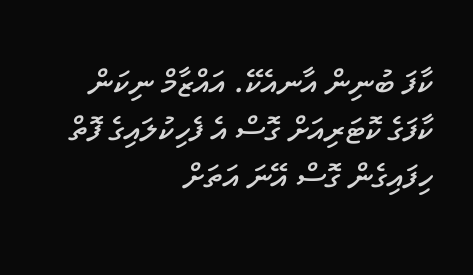ކާފަ ބުނިން އާނއެކޭ. އައްޒާމް ނިކަން ކާފަގެ ކޮޓަރިއަށް ގޮސް އެ ފެހިކުލައިގެ ފޮތް ހިފައިގެން ގޮސް އޭނަ އަތަށް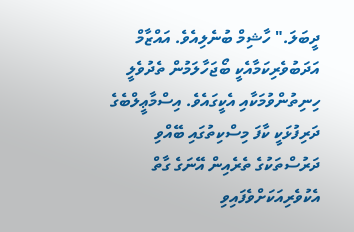ދީބަލަ." ހާޝިމް ބުނެލިއެވެ. އައްޒާމް އަދަބުވެރިކަމާއެކީ ބޯޖަހާލަމުން ތެދުވެލީ ހިނިތުންވުމަކާއި އެކީގައެވެ. އިސްމާޢީލްބެގެ ދަރިފުޅަކީ ކާފަ މިސްކިތުގައި ބޭއްވި ދަރުސްތަކުގެ ތެރެއިން އޭނަގެ ގާތް އެކުވެރިއަކަށްވެފައިވި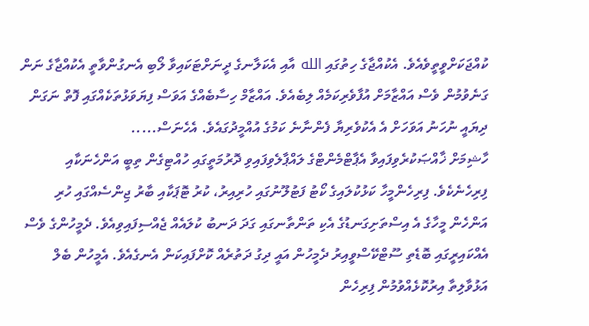ކުއްޖަކަށްވީތީވެއެވެ. އެކުއްޖާގެ ހިތުގައި الله އާއި އެކަލާނގެ ދީނަށްޓަކައިވާ ލޯބި އެނގުންވާތީ އެކުއްޖާގެ ނަން ގަނެވުމުން ވެސް އައްޒާމަށް އުފާވެރިކަމެއް ލިބެއެވެ. އައްޒާމް ހިސާބެއްގެ އަވަސް ފިޔަވަޅުތަކެއްގައި ފޮތް ނަގަން ދިޔައީ ނުހަނު އަވަހަށް އެ އެކުވެރިޔާ ފެންނާނެ ކަމުގެ އުއްމީދުގައެވެ. އެހެނަސް.....
ހާޝިމަށް ޚާއްޞަކުރެވިފައިވާ އެޕާޓްމެންޓްގެ ލައްޕާލެވިފައިވި ދޮރުމަތީގައި ހުއްޓިގެން ތިބީ އަންހެނަކާއި ފިރިހެނެކެވެ. ފިރިހެންމީހާ ކަޅުކުލައިގެ ކޯޓު ފަޓުލޫނުގައި ހުރިއިރު، ކުރު ޓޮޕަކާއި ބާރު ޖިންސެއްގައި ހުރި އަންހެން މީހާގެ އެ އިސްތަށިގަނޑުގެ އެކި ތަންތާނގައި ގަދަ ދަނބު ކުލައެއް ޖެއްސިފައިވިއެވެ. ދެމީހުންގެ ވެސް އެއްކައިރީގައި ބޮޑެތި ސޫޓްކޭސްވީއިރު ދެމީހުން އައީ ދިގު ދަތުރެއް ކޮށްފައިކަން އެނގެއެވެ. އެމީހުން ބެލް އަޅުވާލިތާ އިރުކޮޅެއްވުމުން ފިރިހެން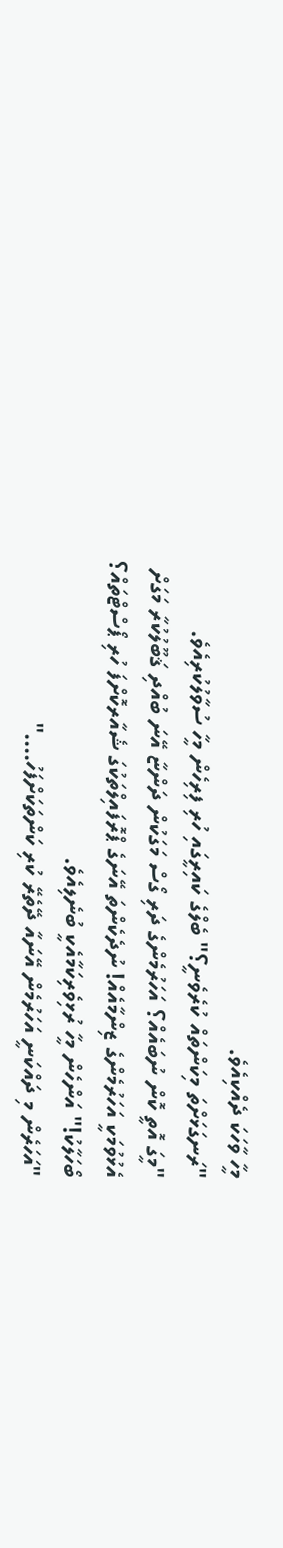މީހާ ވާހަކަ ދެއްކިއެވެ.
"ރަނގަޅަށްތަ މިކަންތައް ކުރެވެނީ؟" ބެލްގެ ކައިރީގައި ހުރި ފިރިހެން މީހާ ސުވާލުކުރިއެވެ.
"މީގަ އޮތީ ކޮން ނުބައެއް؟ އަހަރުމެންގެ ދަރި ގޯސް މަގަކުން ދަންޏާ އޭނަ ބުއްދި ޤަބޫލުކުރާ މަގަށް އެޅުވުމަކީ އަހަރުމެންގެ ޒިންމާއެއް! ނުދެކެންތަ އޭނަގެ ޕްރޮފައިލްތަކުގަ ޝެއާރކޮށްފަ ހުރި ޕޯސްޓްތައް؟ ބޯހަލާކު!" އަންހެން މީހާ ރުޅިވެރިކަމާއެކީ ބުނެލިއެވެ.
"އަހަރެން މި ދައްކަނީ އަހަރުމެން އޭނައާ ދޭތެރޭ ކުރި ކަންތަކަށްފަހު...."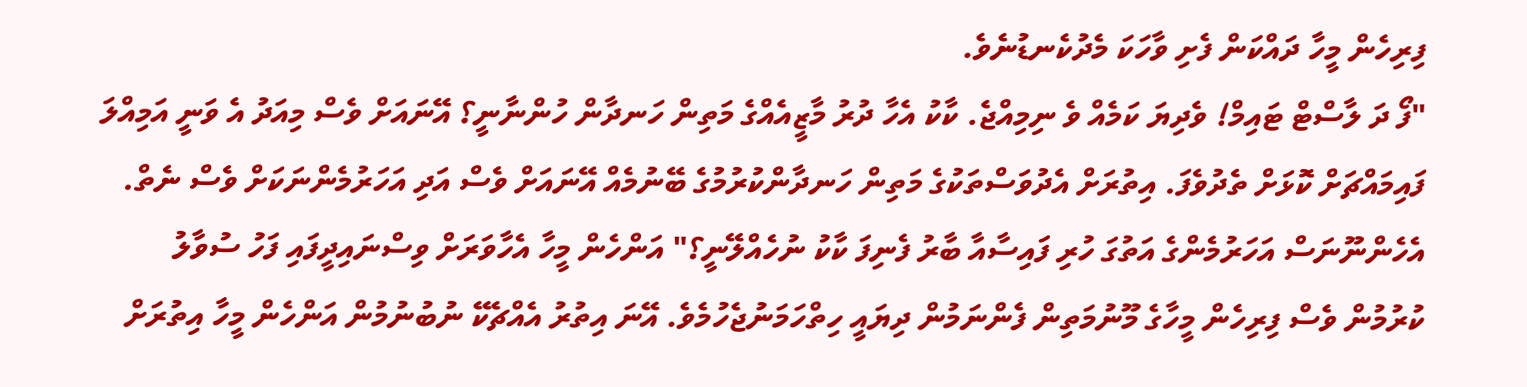ފިރިހެން މީހާ ދައްކަން ފެށި ވާހަކަ މެދުކެނޑުނެވެ.
"ފޯ ދަ ލާސްޓް ޓައިމް! ވެދިޔަ ކަމެއް ވެ ނިމިއްޖެ. ކާކު އެހާ ދުރު މާޒީއެއްގެ މަތިން ހަނދާން ހުންނާނީ؟ އޭނައަށް ވެސް މިއަދު އެ ވަނީ އަމިއްލަ ފައިމައްޗަށް ކޮޅަށް ތެދުވެފަ. އިތުރަށް އެދުވަސްތަކުގެ މަތިން ހަނދާންކުރުމުގެ ބޭނުމެއް އޭނައަށް ވެސް އަދި އަހަރުމެންނަކަށް ވެސް ނެތް. އެހެންނޫނަސް އަހަރުމެންގެ އަތުގަ ހުރި ފައިސާއާ ބާރު ފެނިފަ ކާކު ނުހެއްލޭނީ؟" އަންހެން މީހާ އެހާވަރަށް ވިސްނައިދީފައި ފަހު ސުވާލު ކުރުމުން ވެސް ފިރިހެން މީހާގެ މޫނުމަތިން ފެންނަމުން ދިޔައީ ހިތްހަމަނުޖެހުމެވެ. އޭނަ އިތުރު އެއްޗެކޭ ނުބުނުމުން އަންހެން މީހާ އިތުރަށް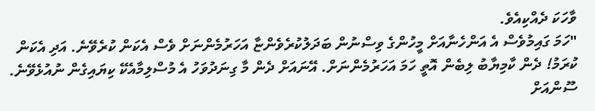ވާހަކަ ދެއްކިއެވެ.
"ހަމަ ގައިމުވެސް އެ އަންހެނާއަށް މީހުންގެ ވިސްނުން ބަދަލުކުރެވެންޏާ އަހަރުމެންނަށް ވެސް އެކަން ކުރެވޭނެ. އަދި އެކަން ކުރަމު! ދެން ކާމިޔާބު ލިބެން އޮތީ ހަމަ އަހަރުމެންނަށް. އޭނައަށް ދެން މާ ގިނަދުވަހު އެ މުސްލިމާއެކޭ ކިޔައިގެން ނުއުޅެވޭނެ. ސޫންއަށް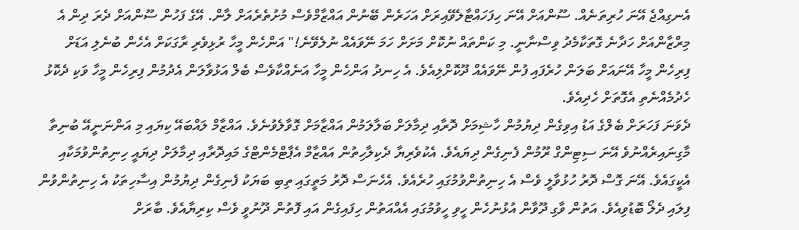އެނގިއްޖެ އޭނަ ހުރިތަނެއް. ސޫންއަށް އޭނަ ހިފަހައްޓާލެވޭއިރަށް އަހަރެން ބޭނުން އައްޒާމްވެސް މުށުތެރެއަށް ލާން. އޭގެ ފަހުން ސޫންއަށް ދެރަ ދިން އެ މިރްޒާންއަށް ހަދާނެ ގޮތަކާމެދު ވިސްނާނީ. މި ކަންތައް ނުކޮށް މަށަށް ހަމަ ނޭވައެއް ނުލެވޭނެ!" އަންހެން މީހާ ރުޅިވެރި ރާގަކަށް އެހެން ބުނެލި އަޑަށް ފިރިހެން މީހާ އޭނައަށް ބަލަން ހުރެފައި ފުން ނޭވައެއް ދޫކޮށްލިއެވެ. އެ ހިނދު އަންހެން މީހާ އަނެއްކާވެސް ބެލް އަޅުވާލަން އެދުމުން ފިރިހެން މީހާ ވަކި ދެކޮޅު ހެދުމެއްނެތި އެގޮތަށް ހެދިއެވެ.
ދެވަނަ ފަހަރަށް ބެލްގެ އަޑު އިވިގެން ދިޔުމުން ހާޝިމަށް ދޮރާއި ދިމާލަށް ބަލާލަމުން އައްޒާމަށް ގޮވާލެވުނެވެ. އައްޒާމް ލައްބައޭ ކިޔައި މި އަންނަނީއޭ ބުނިތާ މާގިނައިރެއްނުވެ އޭނަ ސިޓިންގް ރޫމުން ފެނިގެން ދިޔައެވެ. އެކުވެރިޔާ ދެކިލާހިތުން އައްޒާމް އެޕާޓްމެންޓްގެ މައިދޮރާއި ދިމާލަށް ދިޔައީ ހިނިތުންވުމަކާއި އެކީގައެވެ. އޭނަ ގޮސް ދޮރު ހުޅުވާލީ ވެސް އެ ހިނިތުންވުމުގައި ހުރެއެވެ. އެހެނަސް ދޮރު މަތީގައި ތިބި ބަޔަކު ފެނިގެން ދިޔުމުން އިސާހިތަކު އެ ހިނިތުންވުން ފިލައި ދެލޯ ބޮޑުވިއެވެ. އަތުން ވާގި ދޫވާން އުޅުނުހެން ހީވި ހީވުމުގައި އެއްއަތުން ހިފައިގެން އައި ފޮތުން ދޫނުވީ ވެސް ކިރިޔާއެވެ. ބާރަށް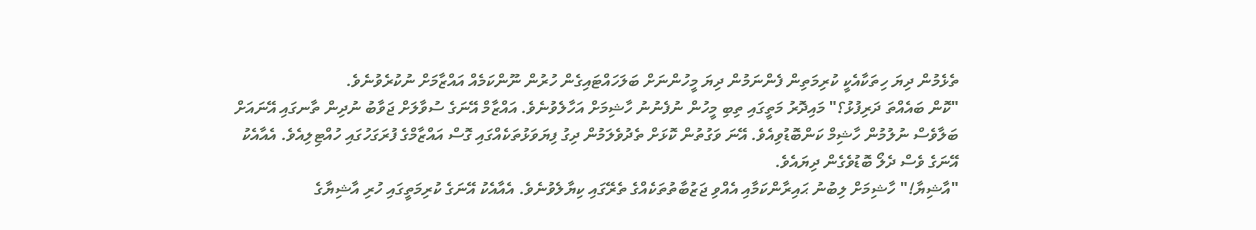ތެޅެމުން ދިޔަ ހިތަކާއެކީ ކުރިމަތިން ފެންނަމުން ދިޔަ މީހުންނަށް ބަލަހައްޓައިގެން ހުރުން ނޫންކަމެއް އައްޒާމަށް ނުކުރެވުނެވެ.
"ކޮން ބައެއްތަ ދަރިފުޅު؟" މައިދޮރު މަތީގައި ތިބި މީހުން ނުފެނުނު ހާޝިމަށް އަހާލެވުނެވެ. އައްޒާމް އޭނަގެ ސުވާލަށް ޖަވާބު ނުދިން ތާނގައި އޭނައަށް ބަލާވެސް ނުލުމުން ހާޝިމް ކަންބޮޑުވިއެވެ. އޭނަ ވަގުތުން ކޮޅަށް ތެދުވެލަމުން ދިގު ފިޔަވަޅުތަކެއްގައި ގޮސް އައްޒާމްގެ ފުރަގަހުގައި ހުއްޓިލިއެވެ. އެއާއެކު އޭނަގެ ވެސް ދެލޯ ބޮޑުވެގެން ދިޔައެވެ.
"އާޝިޔާ!" ހާޝިމަށް ލިބުނު ޙައިރާންކަމާއި އެއްވި ޖަޒުބާތުތަކެއްގެ ތެރޭގައި ކިޔާލެވުނެވެ. އެއާއެކު އޭނަގެ ކުރިމަތީގައި ހުރި އާޝިޔާގެ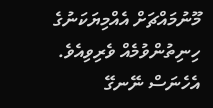މޫނުމައްޗަށް އެއްމިޔަކަނުގެ ހިނިތުންވުމެއް ވެރިވިއެވެ. އެހެނަސް ނޭނގޭ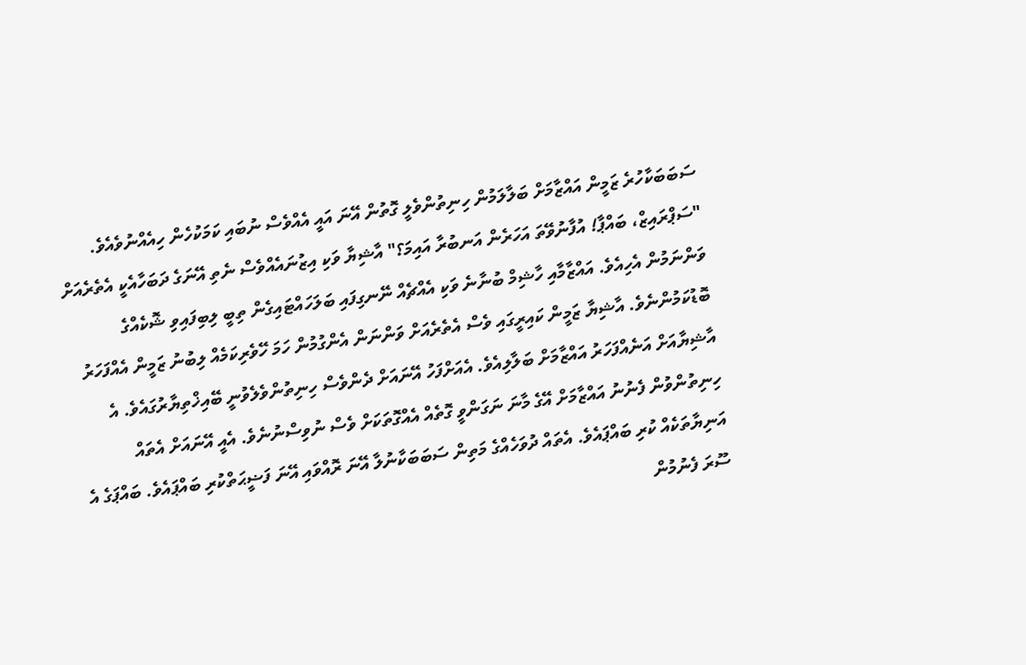ސަބަބަކާހުރެ ޒަމީން އައްޒާމަށް ބަލާލަމުން ހިނިތުންވެލީ ގޮތުން އޭނަ އައީ އެއްވެސް ނުބައި ކަމަކުހެން ހިއެއްނުވެއެވެ.
"ސަޕްރައިޒް، ބައްޕާ! އުފާނުވޭތަ އަހަރެން އަނބުރާ އައިމަ؟" އާޝިޔާ ވަކި އިޒުނައެއްވެސް ނެތި އޭނަގެ ދަބަހާއެކީ އެތެރެއަށް ވަންނަމުން އެހިއެވެ. އައްޒާމާއި ހާޝިމް ބުނާނެ ވަކި އެއްޗެއް ނޭނގިފައި ބަލަހައްޓައިގެން ތިބީ ލިބިފައިވި ޝޮކެއްގެ ބޮޑުކަމުންނެވެ. އާޝިޔާ ޒަމީން ކައިރީގައި ވެސް އެތެރެއަށް ވަންނަން އެންގުމުން ހަމަ ހޭވެރިކަމެއް ލިބުނު ޒަމީން އެއްފަހަރު އާޝިޔާއަށް އަނެއްފަހަރު އައްޒާމަށް ބަލާލިއެވެ. އެއަށްފަހު އޭނައަށް ދެންވެސް ހިނިތުންވެލެވުނީ ބޭއިޚްތިޔާރުގައެވެ. އެ ހިނިތުންވުން ފެނުނު އައްޒާމަށް އޭގެ މާނަ ނަގަންވީ ގޮތެއް އެއްގޮތަކަށް ވެސް ނުވިސްނުނެވެ. އެއީ އޭނައަށް އެތައް އަނިޔާތަކެއް ކުރި ބައްޕައެވެ. އެތައް ދުވަހެއްގެ މަތިން ސަބަބަކާނުލާ އޭނަ ރޮއްވައި އޭނަ ފަޟީޙަތްކުރި ބައްޕައެވެ. ބައްޕަގެ އެ ސޫރަ ފެނުމުން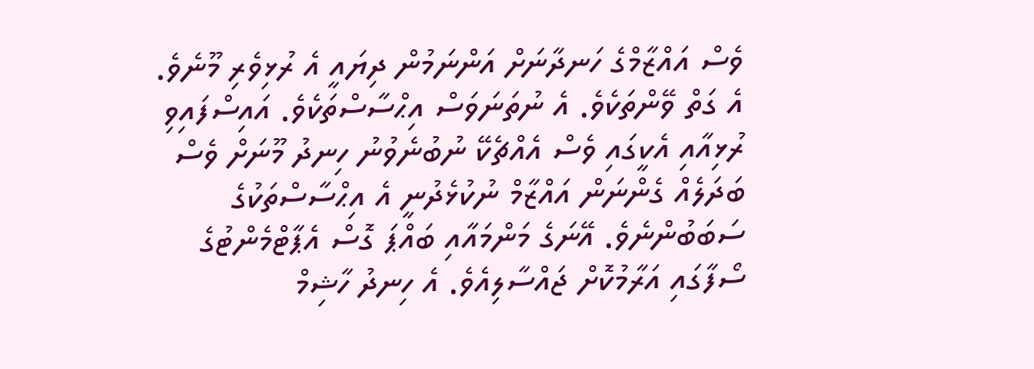ވެސް އައްޒާމްގެ ހަނދާނަށް އަންނަމުން ދިޔައީ އެ ރުޅިވެރި މޫނެވެ. އެ ގަތް ވޭންތަކެވެ. އެ ނުތަނަވަސް އިޙްސާސްތަކެވެ. އައިސްފައިވި ރުޅިއާއި އެކީގައި ވެސް އެއްޗެކޭ ނުބުނެވުނު ހިނދު މޫނަށް ވެސް ބަދަލެއް ގެންނަން އައްޒާމް ނުކުޅެދުނީ އެ އިޙްސާސްތަކުގެ ސަބަބުންނެވެ. އޭނަގެ މަންމައާއި ބައްޕަ ގޮސް އެޕާޓްމެންޓުގެ ސޯފާގައި އަރާމުކޮށް ޖައްސާލިއެވެ. އެ ހިނދު ހާޝިމް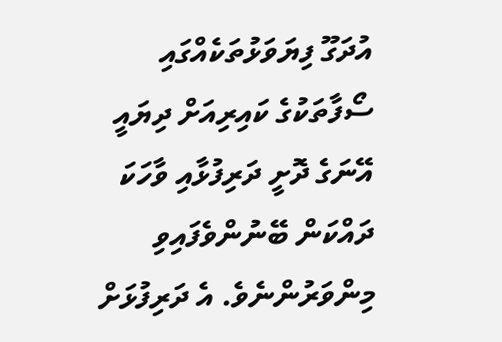އުދަގޫ ފިޔަވަޅުތަކެއްގައި ސޯފާތަކުގެ ކައިރިއަށް ދިޔައީ އޭނަގެ ދޮށީ ދަރިފުޅާއި ވާހަކަ ދައްކަން ބޭނުންވެފައިވި މިންވަރުންނެވެ. އެ ދަރިފުޅަށް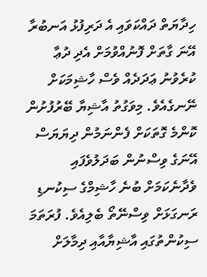ހިދާޔަތް ދައްކަވައި އެ ދަރިފުޅު އަނބުރާ އޭނަ ގާތަށް ފޮނުއްވުމަށް އެދި ދުޢާ ކުރެވުނު ޢަދަދެއް ވެސް ހާޝިމަކަށް ނޭނގެއެވެ. މިވަގުތު އާޝިޔާ ބޭރުފުށުން ކޮންމެ ގޮތަކަށް ފެންނަމުން ދިޔަޔަސް އޭނަގެ ވިސްނުން ބަދަލުވެފައި ވެދާނެކަމަށް ބުނެ ހާޝިމްގެ ސިކުނޑި ރަނގަޅަށް ވިސްނޭތޯ ބެލިއެވެ. ފުރަތަމަ ސިކުންތުގައި އާޝިޔާއާއި ދިމާލަށް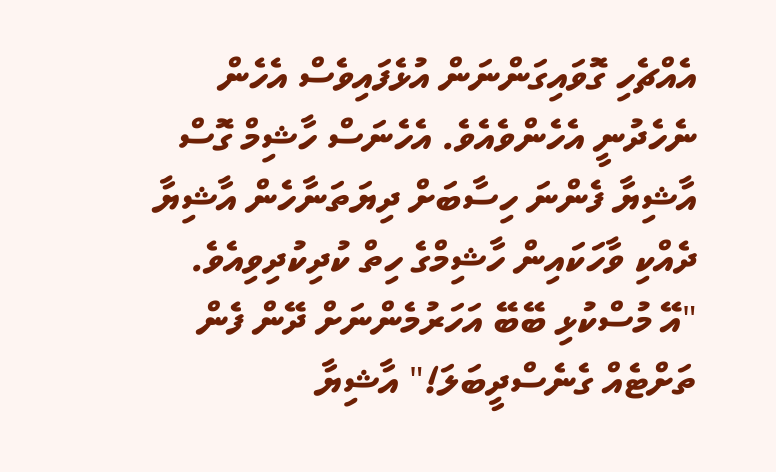އެއްޗެހި ގޮވައިގަންނަން އުޅެފައިވެސް އެހެން ނެހެދުނީ އެހެންވެއެވެ. އެހެނަސް ހާޝިމް ގޮސް އާޝިޔާ ފެންނަ ހިސާބަށް ދިޔަތަނާހެން އާޝިޔާ ދެއްކި ވާހަކައިން ހާޝިމްގެ ހިތް ކުދިކުދިވިއެވެ.
"އޭ މުސްކުޅި ބޭބޭ އަހަރުމެންނަށް ދޭން ފެން ތަށްޓެއް ގެނެސްދީބަލަ!" އާޝިޔާ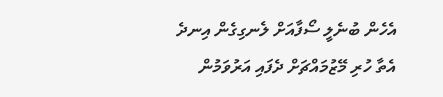އެހެން ބުނެލީ ސޯފާއަށް ލެނގިގެން އިނދެ އެތާ ހުރި މޭޒުމައްޗަށް ދެފައި އަރުވަމުން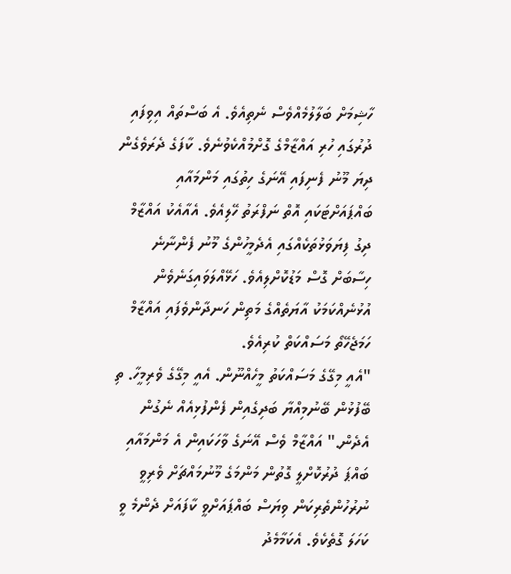ހާޝިމަށް ބަލާލުމެއްވެސް ނެތިއެވެ. އެ ބަސްތައް އިވިފައި ދުރުގައި ހުރި އައްޒާމްގެ ގޮށްމުއްކެވުނެވެ. ކާފަގެ ދެރަވެގެން ދިޔަ މޫނު ފެނިފައި އޭނަގެ ހިތުގައި މަންމައާއި ބައްޕައަށްޓަކައި އޮތް ނަފްރަތު ހޭލިއެވެ. އެއާއެކު އައްޒާމް ދިގު ފިޔަވަޅުތަކެއްގައި އެދެމީހުންގެ މޫނު ފެންނާނެ ހިސާބަށް ގޮސް މަޑުކޮށްލިއެވެ. ހަޅޭއްލަވައިގަނެވެން އުޅުނެއްކަމަކު އާޔަތެއްގެ މަތިން ހަނދާންވެފައި އައްޒާމް ހަމަޖެހޭތޯ މަސައްކަތް ކުރިއެވެ.
"އެއީ މިގޭގެ މަސައްކަތު މީހެއްނޫން. އެއީ މިގޭގެ ވެރިމީހާ. ތި ބޭފުޅުން ބޭނުމިއްޔާ ބަދިގެއިން ފެންފުޅިއެއް ނެގުން އެދެން." އައްޒާމް ވެސް އޭނަގެ ވާހަކައިން އެ މަންމައާއި ބައްޕަ ދުރުކޮށްލީ ގޮތުން މަންމަގެ މޫނުމައްޗަށް ވެރިވީ ނުރުހުންތެރިކަން ވިޔަސް ބައްޕައަށްވީ ކާފައަށް ދެންމެ ވީ ކަހަލަ ގޮތެކެވެ. އެކަމާމެދު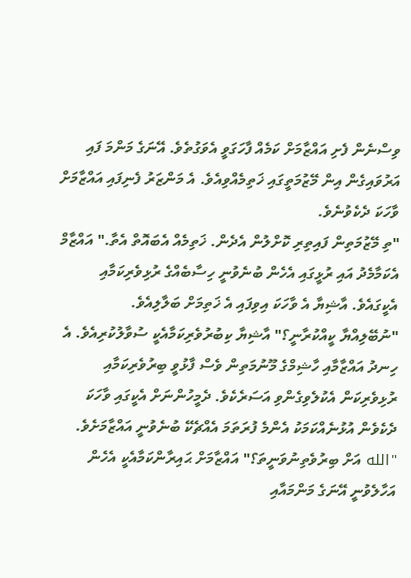ވިސްނެން ފެށި އައްޒާމަށް ކަމެއް ފާހަގަވީ އެވަގުތެވެ. އޭނަގެ މަންމަ ފައި އަރުވައިގެން އިން މޭޒުމަތީގައި ޚަތިމެއްވިއެވެ. އެ މަންޒަރު ފެނިފައި އައްޒާމަށް ވާހަކަ ދެކެވުނެވެ.
"ތި މޭޒުމަތިން ފައިތިރި ކޮށްލުން އެދެން. ޚަތިމެއް އެބައޮތް އެތާ." އައްޒާމް އެކަމާމެދު އައި ރުޅީގައި އެހެން ބުނެވުނީ ހިސާބެއްގެ ރުޅިވެރިކަމާއި އެކީގައެވެ. އާޝިޔާ އެ ވާހަކަ އިވިފައި އެ ޚަތިމަށް ބަލާލިއެވެ.
"ނުބޭލިއްޔާ ކީއްކުރާނީ؟" އާޝިޔާ ކިބުރުވެރިކަމާއެކީ ސުވާލުކުރިއެވެ. އެ ހިނދު އައްޒާމާއި ހާޝިމްގެ މޫނުމަތިން ވެސް ފާޅުވީ ބިރުވެރިކަމާއި ރުޅިވެރިކަން އެކުލެވިގެންވި އަސަރެކެވެ. ދެމީހުންނަށް އެކީގައި ވާހަކަ ދެކެވެން އުޅުނެއްކަމަކު އެންމެ ފުރަތަމަ އެއްޗެކޭ ބުނެވުނީ އައްޒާމަށެވެ.
"الله އަށް ބިރުވެތިނުވަނީތަ؟" އައްޒާމަށް ޙައިރާންކަމާއެކީ އެހެން އަހާލެވުނީ އޭނަގެ މަންމައާއި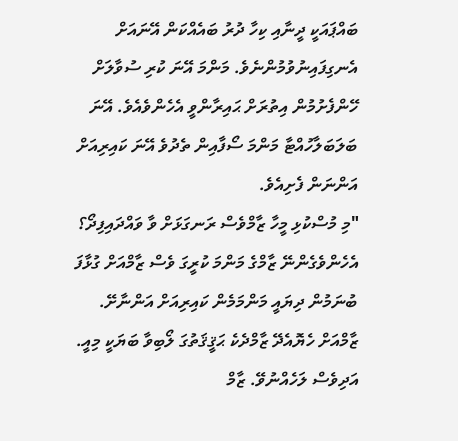ބައްޕައަކީ ދީނާއި ކިހާ ދުރު ބައެއްކަން އޭނައަށް އެނގިފައިނުވުމުންނެވެ. މަންމަ އޭނަ ކުރި ސުވާލަށް ހޭންފެށުމުން އިތުރަށް ޙައިރާންވީ އެހެންވެއެވެ. އޭނަ ބަލަބަލާހުއްޓާ މަންމަ ސޯފާއިން ތެދުވެ އޭނަ ކައިރިއަށް އަންނަން ފެށިއެވެ.
"މި މުސްކުޅި މީހާ ޒާމްވެސް ރަނގަޅަށް ވާ ވައްދައިފިދޯ؟ އެހެންވެގެންނޭ ޒާމްގެ މަންމަ ކުރީގަ ވެސް ޒާމްއަށް ގުޅާފަ ބުނަމުން ދިޔައީ މަންމަމެން ކައިރިއަށް އަންނާށޭ. ޒާމްއަށް ހެޔޮއެދޭ ޒާމްދެކެ ޙަޤީޤަތުގަ ލޯބިވާ ބަޔަކީ މިއީ. އަދިވެސް ލަހެއްނުވޭ. ޒާމް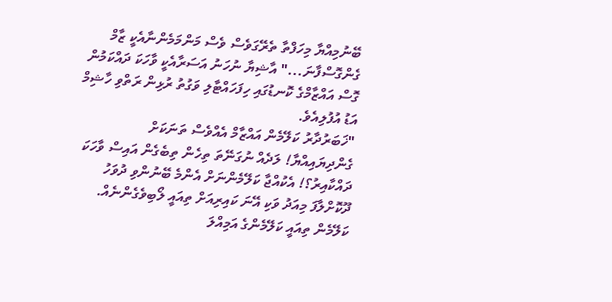ބޭނުމިއްޔާ މިހަފްތާ ތެރޭގަވެސް ވެސް މަންމަމެންނާއެކީ ޒާމް ގެންގޮސްފާނަ..." އާޝިޔާ ނުހަނު އަސަރާއެކީ ވާހަކަ ދައްކަމުން ގޮސް އައްޒާމްގެ ކޮނޑުގައި ހިފަހައްޓާލި ވަގުތު ރުޅިން ރަތްވި ހާޝިމް އަޑު އުފުލިއެވެ.
"ޚަބަރުދާރު ކަލޭމެން އައްޒާމް އެއްވެސް ތަނަކަށް ގެންދިޔައިއްޔާ! ލަދެއް ނުގަނޭތަ ތިހެން ތިބެގެން އައިސް ވާހަކަ ދައްކާއިރު؟! އެކުއްޖާ ކަލޭމެންނަށް އެންމެ ބޭނުންވި ދުވަހު ދޫކޮށްލާފަ މިއަދު ވަކި އޭނަ ކައިރިއަށް ތިއައީ ލޯބިވެގެންނެއް. ކަލޭމެން ތިއައީ ކަލޭމެންގެ އަމިއްލަ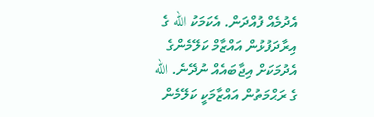އެދުމެއް ފުއްދަން. އެކަމަކު الله ގެ އިރާދަފުޅުން އައްޒާމް ކަލޭމެންގެ އެދުމަކަށް އިޖާބައެއް ނުދޭނެ. الله ގެ ރަޙްމަތުން އައްޒާމަކީ ކަލޭމެން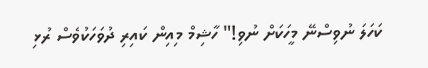ކަހަލަ ނުވިސްނޭ މީހަކަށް ނުވި!" ހާޝިމް މިއިން ކައިރި ދުވަހަކުވެސް ރުޅި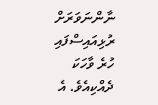ނާންނަވަރަށް ރުޅިއައިސްފައި ހުރެ ވާހަކަ ދެއްކިއެވެ. އެ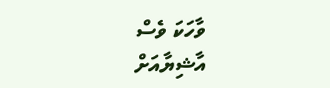ވާހަކަ ވެސް އާޝިޔާއަށް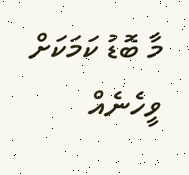މާ ބޮޑު ކަމަކަށް ވީހެނެއް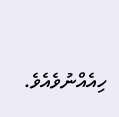ހިއެއްނުވެއެވެ.